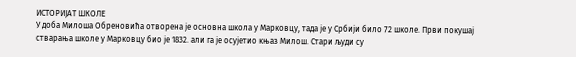ИСТОРИЈАТ ШКОЛЕ
У доба Милоша Обреновића отворена је основна школа у Марковцу, тада је у Србији било 72 школе. Први покушај стварања школе у Марковцу био је 1832. али га је осујетио књаз Милош. Стари људи су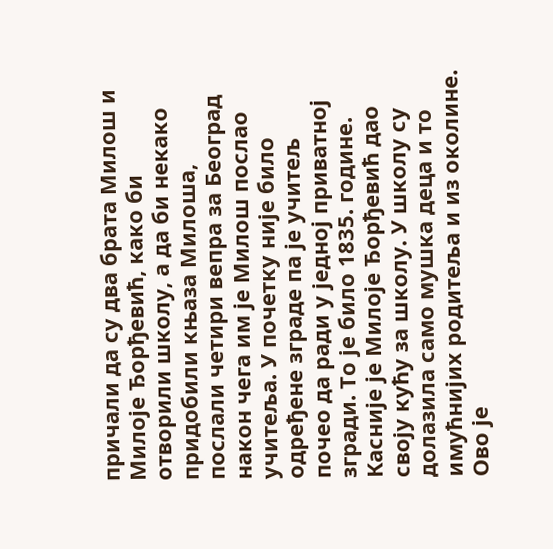причали да су два брата Милош и Милоје Ђорђевић, како би отворили школу, а да би некако придобили књаза Милоша, послали четири вепра за Београд након чега им је Милош послао учитеља. У почетку није било одређене зграде па је учитељ почео да ради у једној приватној згради. То је било 1835. године. Касније је Милоје Ђорђевић дао своју кућу за школу. У школу су долазила само мушка деца и то имућнијих родитеља и из околине. Ово је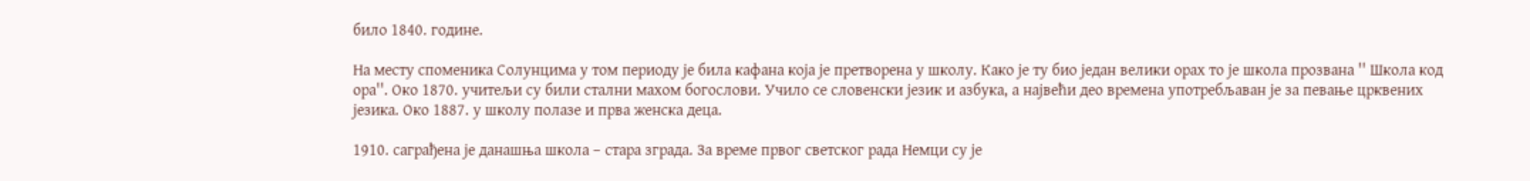било 1840. године.

На месту споменика Солунцима у том периоду је била кафана која је претворена у школу. Како је ту био један велики орах то је школа прозвана '' Школа код ора''. Око 1870. учитељи су били стални махом богослови. Учило се словенски језик и азбука, а највећи део времена употребљаван је за певање црквених језика. Око 1887. у школу полазе и прва женска деца.

1910. саграђена је данашња школа – стара зграда. За време првог светског рада Немци су је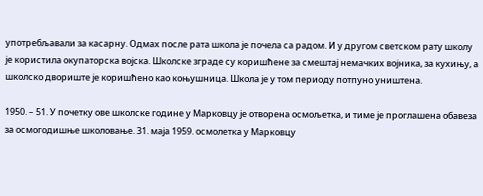употребљавали за касарну. Одмах после рата школа је почела са радом. И у другом светском рату школу је користила окупаторска војска. Школске зграде су коришћене за смештај немачких војника, за кухињу, а школско двориште је коришћено као коњушница. Школа је у том периоду потпуно уништена.

1950. – 51. У почетку ове школске године у Марковцу је отворена осмољетка, и тиме је проглашена обавеза за осмогодишње школовање. 31. маја 1959. осмолетка у Марковцу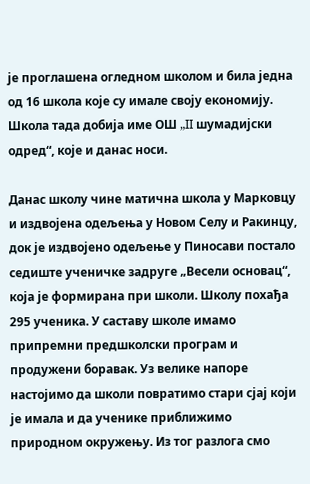је проглашена огледном школом и била једна од 16 школа које су имале своју економију. Школа тада добија име ОШ „II шумадијски одред“, које и данас носи.

Данас школу чине матична школа у Марковцу и издвојена одељења у Новом Селу и Ракинцу, док је издвојено одељење у Пиносави постало седиште ученичке задруге „Весели основац“, која је формирана при школи. Школу похађа 295 ученика. У саставу школе имамо припремни предшколски програм и продужени боравак. Уз велике напоре настојимо да школи повратимо стари сјај који је имала и да ученике приближимо природном окружењу. Из тог разлога смо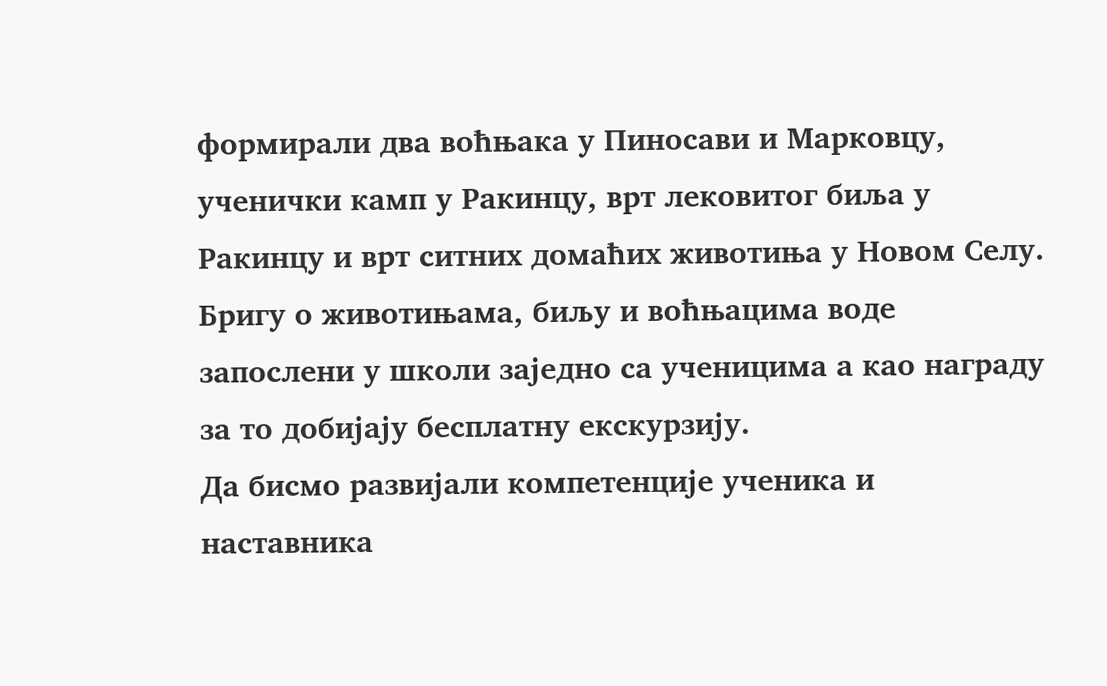формирали два воћњака у Пиносави и Марковцу, ученички камп у Ракинцу, врт лековитог биља у Ракинцу и врт ситних домаћих животиња у Новом Селу. Бригу о животињама, биљу и воћњацима воде запослени у школи заједно са ученицима а као награду за то добијају бесплатну екскурзију.
Да бисмо развијали компетенције ученика и наставника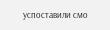успоставили смо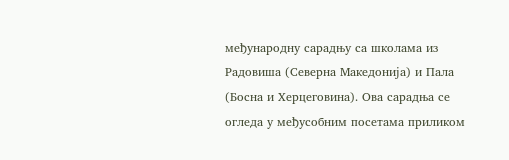међународну сарадњу са школама из Радовиша (Северна Македонија) и Пала (Босна и Херцеговина). Ова сарадња се огледа у међусобним посетама приликом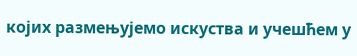којих размењујемо искуства и учешћем у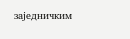заједничким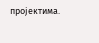пројектима.